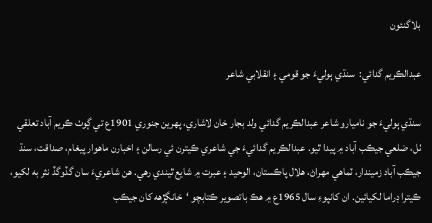بلاگنئون

عبدالڪريم گدائي:  سنڌي ٻوليءَ جو قومي ۽ انقلابي شاعر

سنڌي ٻوليءَ جو ناميارو شاعر عبدالڪريم گدائي ولد بجار خان لاشاري، پهرين جنوري 1901ع تي ڳوٺ ڪريم آباد تعلقي ٺل، ضلعي جيڪب آباد ۾ پيدا ٿيو. عبدالڪريم گدائيءَ جي شاعري ڪيترن ئي رسالن ۽ اخبارن ماهوار پيغام، صداقت، سنڌ جيڪب آباد زميندار، ٽماهي مهراڻ، هلال پاڪستان، الوحيد ۽ عبرت ۾ شايع ٿيندي رهي. هن شاعريءَ سان گڏوگڏ نثر به لکيو، ڪيترا ڊراما لکيائين. ان کانپوءِ سال 1965ع ۾ هڪ باتصوير ڪتابچو ‘خانڳڙھه کان جيڪب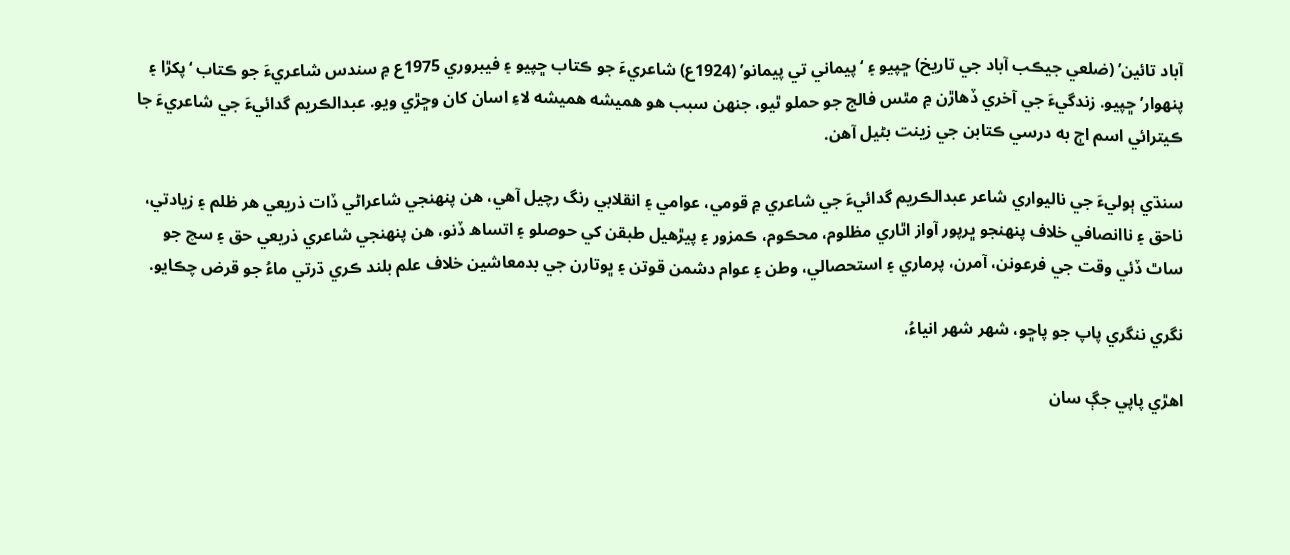آباد تائين’ (ضلعي جيڪب آباد جي تاريخ) ڇپيو ۽ ‘پيماني تي پيمانو’ (1924ع) شاعريءَ جو ڪتاب ڇپيو ۽ فيبروري 1975ع ۾ سندس شاعريءَ جو ڪتاب ‘پکڙا ۽ پنهوار’ ڇپيو. زندگيءَ جي آخري ڏهاڙن ۾ مٿس فالج جو حملو ٿيو، جنهن سبب ھو ھميشه ھميشه لاءِ اسان کان وڇڙي ويو. عبدالڪريم گدائيءَ جي شاعريءَ جا ڪيترائي اسم اڄ به درسي ڪتابن جي زينت بڻيل آهن.

سنڌي ٻوليءَ جي ناليواري شاعر عبدالڪريم گدائيءَ جي شاعري ۾ قومي، عوامي ۽ انقلابي رنگ رچيل آهي، ھن پنھنجي شاعراڻي ڏات ذريعي ھر ظلم ۽ زيادتي، ناحق ۽ ناانصافي خلاف پنهنجو ڀرپور آواز اٿاري مظلوم، محڪوم، ڪمزور ۽ پيڙھيل طبقن کي حوصلو ۽ اتساھ ڏنو، ھن پنھنجي شاعري ذريعي حق ۽ سچ جو ساٿ ڏئي وقت جي فرعونن، آمرن، پرماري ۽ استحصالي، وطن ۽ عوام دشمن قوتن ۽ ڀوتارن جي بدمعاشين خلاف علم بلند ڪري ڌرتي ماءُ جو قرض چڪايو.

نگري ننگري پاپ جو پاڇو، شھر شھر انياءُ،

اھڙي پاپي جڳ سان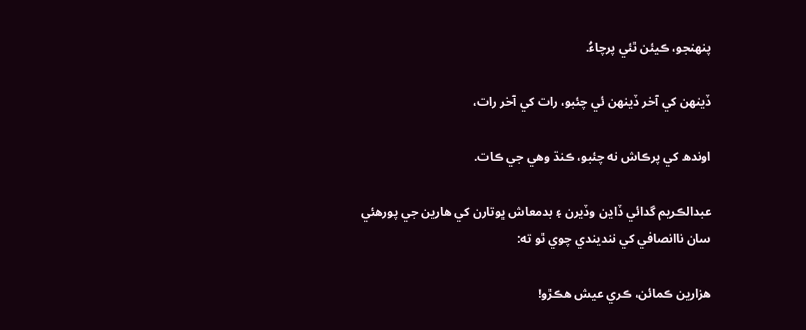پنھنجو، ڪيئن ٿئي پرچاءُ.

ڏينهن کي آخر ڏينهن ئي چئبو، رات کي آخر رات،

اوندھ کي پرڪاش نه چئبو، ڪنڌ وھي جي ڪات.

عبدالڪريم گدائي ڏاڍن وڏيرن ۽ بدمعاش ڀوتارن کي ھارين جي پورھئي سان ناانصافي کي ننديندي چوي ٿو ته:

ھزارين ڪمائن، ڪري عيش ھڪڙو!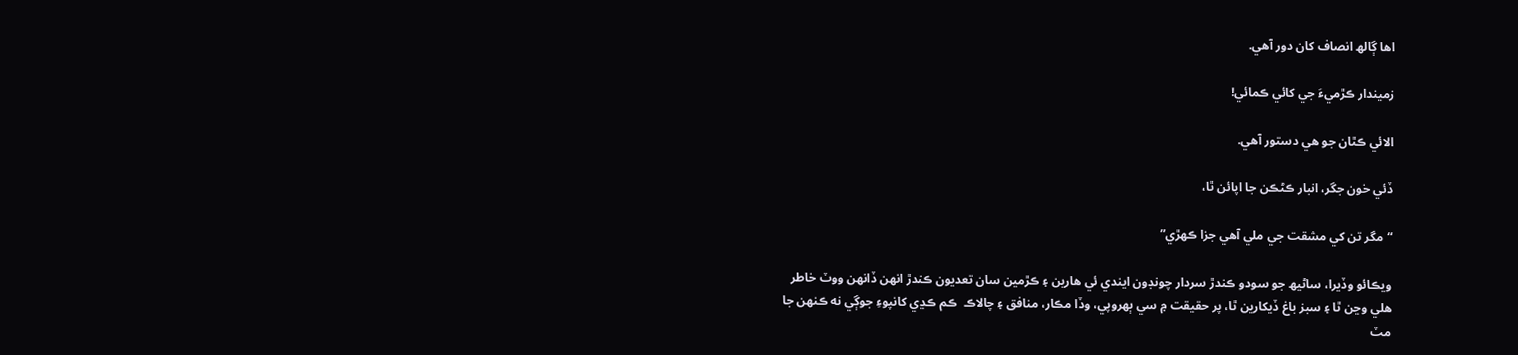اھا ڳالھ انصاف کان دور آھي.

زميندار ڪڙميءَ جي کائي ڪمائي!

الائي ڪٿان جو ھي دستور آهي.

ڏئي خون جگر، انبار ڪڻڪن جا اپائن ٿا،

“مگر تن کي مشقت جي ملي آهي جزا ڪھڙي”

ويڪائو وڏيرا، ساڻيھ جو سودو ڪندڙ سردار چونڊون ايندي ئي ھارين ۽ ڪڙمين سان تعديون ڪندڙ انھن ڏانهن ووٽ خاطر ھلي وڃن ٿا ۽ سبز باغ ڏيکارين ٿا، پر حقيقت ۾ سي ٻھروپي، وڏا مڪار، منافق ۽ چالاڪ  ڪم ڪڍي کانپوءِ جوڳي نه ڪنهن جا مٽ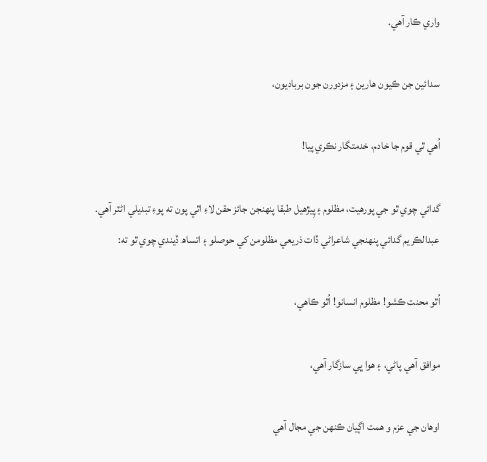واري ڪار آهي.

سدائين جن ڪيون ھارين ۽ مزدورن جون برباديون،

اُھي ٿي قوم جا خادم، خدمتگار نڪري پيا!

گدائي چوي ٿو جي پورھيت، مظلوم ۽ پِيڙھيل طبقا پنھنجن جائز حقن لاءِ اٿي پون ته پوءِ تبديلي اڻٽر آهي. عبدالڪريم گدائي پنھنجي شاعراڻي ڏات ذريعي مظلومن کي حوصلو ۽ اتساھ ڏيندي چوي ٿو ته:

اُٿو محنت ڪشو! مظلوم انسانو! اُٿو ڪاھي،

موافق آهي پاڻي، ۽ ھوا ڀي سازگار آهي،

اوھان جي عزم و ھمت اڳيان ڪنهن جي مجال آهي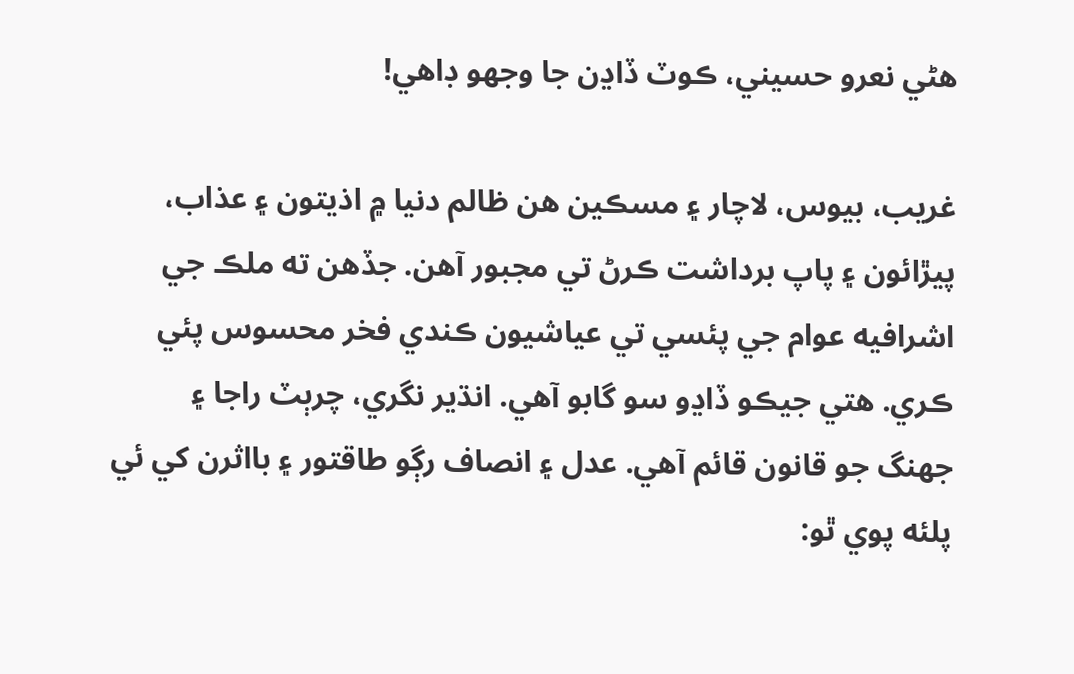ھڻي نعرو حسيني، ڪوٽ ڏاڍن جا وجهو ڊاھي!

غريب، بيوس، لاچار ۽ مسڪين ھن ظالم دنيا ۾ اذيتون ۽ عذاب، پيڙائون ۽ پاپ برداشت ڪرڻ تي مجبور آهن. جڏھن ته ملڪ جي اشرافيه عوام جي پئسي تي عياشيون ڪندي فخر محسوس پئي ڪري. ھتي جيڪو ڏاڍو سو گابو آهي. انڌير نگري، چرٻٽ راجا ۽ جهنگ جو قانون قائم آهي. عدل ۽ انصاف رڳو طاقتور ۽ بااثرن کي ئي پلئه پوي ٿو: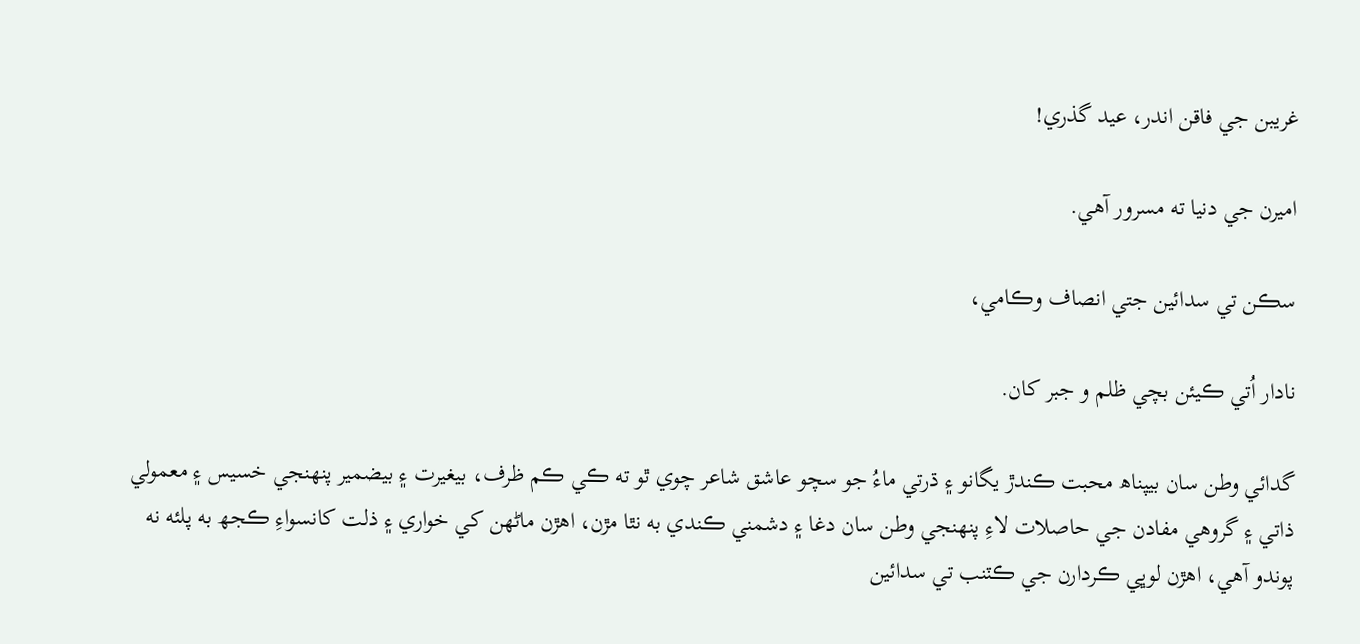غريبن جي فاقن اندر، عيد گذري!

اميرن جي دنيا ته مسرور آهي.

سڪن تي سدائين جتي انصاف وڪامي،

نادار اُتي ڪيئن بچي ظلم و جبر کان.

گدائي وطن سان بيپناھ محبت ڪندڙ يگانو ۽ ڌرتي ماءُ جو سچو عاشق شاعر چوي ٿو ته ڪي ڪم ظرف، بيغيرت ۽ بيضمير پنھنجي خسيس ۽ معمولي ذاتي ۽ گروھي مفادن جي حاصلات لاءِ پنهنجي وطن سان دغا ۽ دشمني ڪندي به نٿا مڙن، اھڙن ماڻهن کي خواري ۽ ذلت کانسواءِ ڪجھ به پلئه نه پوندو آهي، اھڙن لوڀي ڪردارن جي ڪٽنب تي سدائين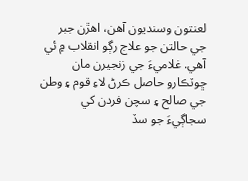لعنتون وسنديون آهن، اھڙن جبر جي حالتن جو علاج رڳو انقلاب ۾ ئي آهي. غلاميءَ جي زنجيرن مان ڇوٽڪارو حاصل ڪرڻ لاءِ قوم ۽ وطن جي صالح ۽ سچن فردن کي سجاڳيءَ جو سڏ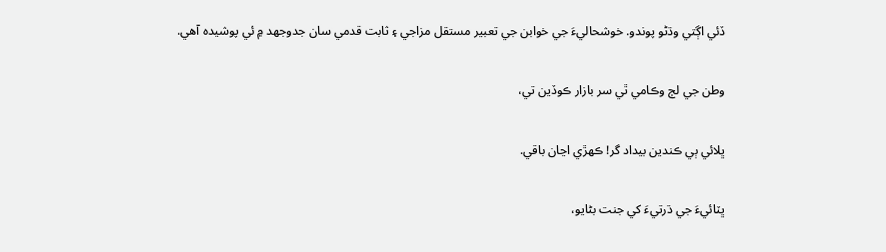ڏئي اڳتي وڌڻو پوندو. خوشحاليءَ جي خوابن جي تعبير مستقل مزاجي ۽ ثابت قدمي سان جدوجهد ۾ ئي پوشيده آهي.

وطن جي لڄ وڪامي ٿي سر بازار ڪوڏين تي،

ڀلائي ٻي ڪندين بيداد گر! ڪھڙي اڃان باقي.

ڀٽائيءَ جي ڌرتيءَ کي جنت بڻايو،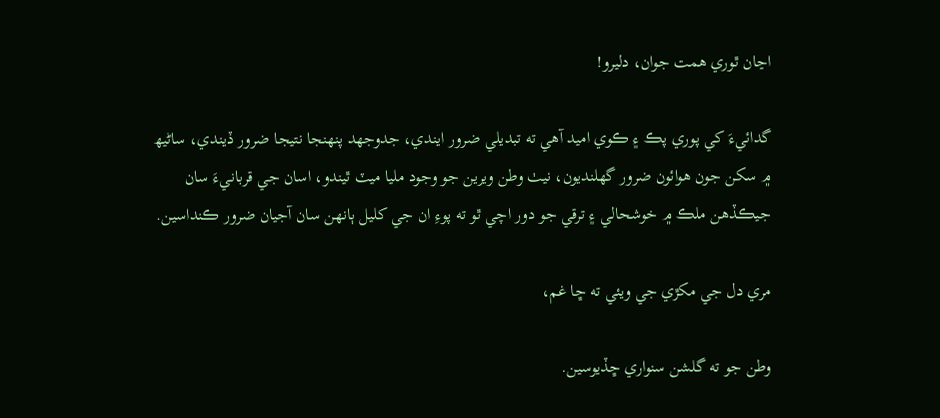اڃان ٿوري ھمت جوان، دليرو!

گدائيءَ کي پوري پڪ ۽ ڪوي اميد آهي ته تبديلي ضرور ايندي، جدوجهد پنهنجا نتيجا ضرور ڏيندي، ساڻيھ ۾ سکن جون ھوائون ضرور گهلنديون، نيٺ وطن ويرين جو وجود مليا ميٽ ٿيندو، اسان جي قربانيءَ سان جيڪڏهن ملڪ ۾ خوشحالي ۽ ترقي جو دور اچي ٿو ته پوءِ ان جي کليل ٻانھن سان آجيان ضرور ڪنداسين.

مري دل جي مکڙي جي ويئي ته ڇا غم،

وطن جو ته گلشن سنواري ڇڏيوسين.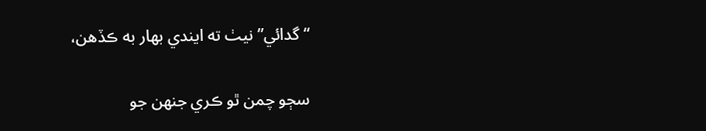“گدائي” نيٺ ته ايندي بھار به ڪڏھن،

سڄو چمن ٿو ڪري جنھن جو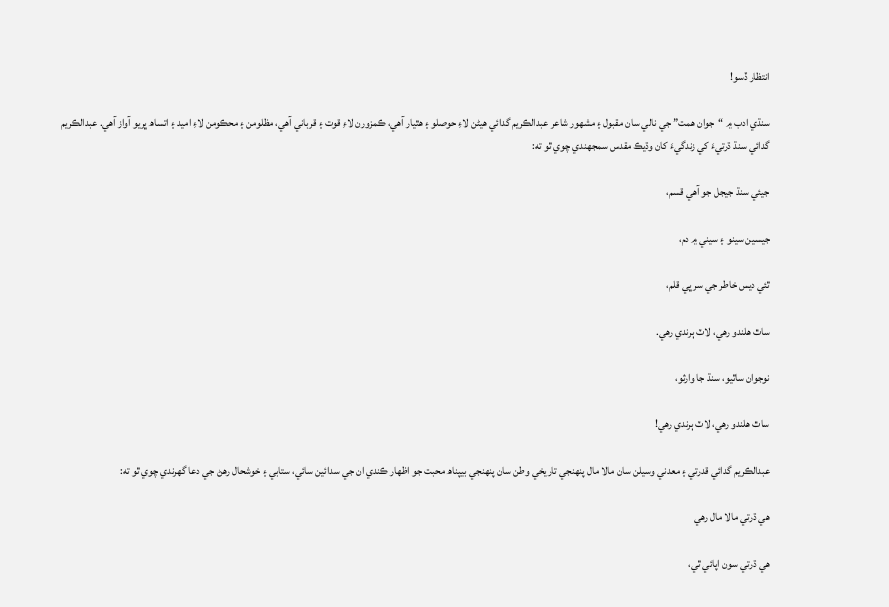انتظار ڏسو!

سنڌي ادب ۾ “جوان ھمت” جي نالي سان مقبول ۽ مشهور شاعر عبدالڪريم گدائي ھيڻن لاءِ حوصلو ۽ ھٿيار آهي، ڪمزورن لاءِ قوت ۽ قرباني آهي، مظلومن ۽ محڪومن لاءِ اميد ۽ اتساھ ڀريو آواز آهي. عبدالڪريم گدائي سنڌ ڌرتيءَ کي زندگيءَ کان وڌيڪ مقدس سمجهندي چوي ٿو ته:

جيئي سنڌ جيجل جو آهي قسم،

جيسين سينو ۽ سيني ۾ دم،

ٿئي ديس خاطر جي سر ڀي قلم،

ساٿ ھلندو رھي، لاٽ ٻرندي رھي.

نوجوان ساٿيو، سنڌ جا وارثو،

ساٿ ھلندو رھي، لاٽ ٻرندي رھي!

عبدالڪريم گدائي قدرتي ۽ معدني وسيلن سان مالا مال پنھنجي تاريخي وطن سان پنهنجي بيپناھ محبت جو اظهار ڪندي ان جي سدائين سائي، ستابي ۽ خوشحال رھڻ جي دعا گهرندي چوي ٿو ته:

ھي ڌرتي مالا مال رھي

ھي ڌرتي سون اپائي ٿي،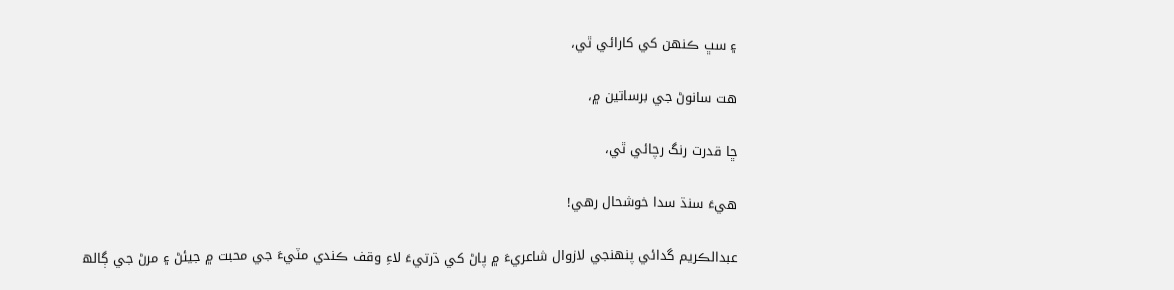۽ سڀ ڪنهن کي کارائي ٿي،

ھت سانوڻ جي برساتين ۾،

ڇا قدرت رنگ رچائي ٿي،

ھيءَ سنڌ سدا خوشحال رهي!

عبدالڪريم گدائي پنھنجي لازوال شاعريءَ ۾ پاڻ کي ڌرتيءَ لاءِ وقف ڪندي مٽيءَ جي محبت ۾ جيئڻ ۽ مرڻ جي ڳالھ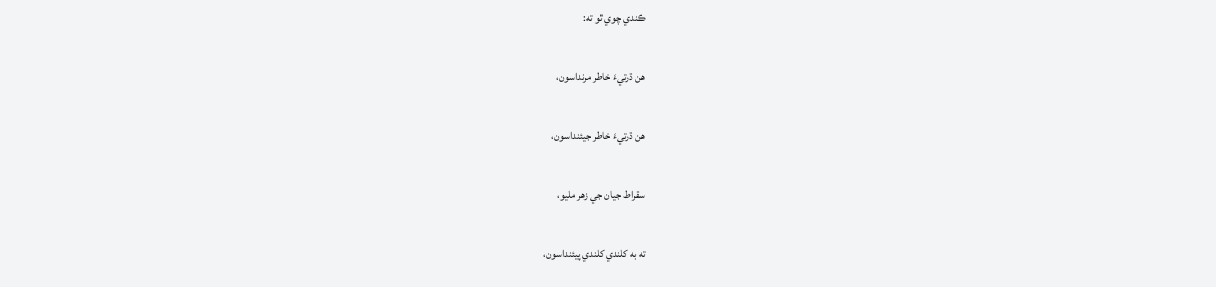ڪندي چوي ٿو ته:

ھن ڌرتيءَ خاطر مرنداسون،

ھن ڌرتيءَ خاطر جيئنداسون،

سقراط جيان جي زھر مليو،

ته به کلندي کلندي پيئنداسون،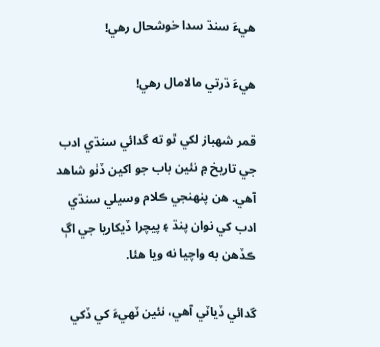ھيءَ سنڌ سدا خوشحال رھي!

ھيءَ ڌرتي مالامال رھي!

قمر شهباز لکي ٿو ته گدائي سنڌي ادب جي تاريخ ۾ نئين باب جو اکين ڏٺو شاهد آهي. ھن پنھنجي ڪلام وسيلي سنڌي ادب کي نوان پنڌ ۽ پيچرا ڏيکاريا جي اڳ ڪڏھن به واچيا نه ويا ھئا.

گدائي ڏياٽي آهي، نئين ٽھيءَ کي ڏکي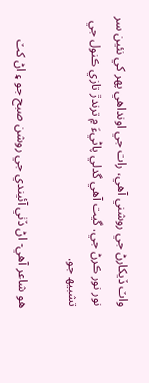واٽ ڏيکارڻ جي روشني آهي، رات جي اونداهي پھر کي نئين سر نور نور ڪرڻ جي. گيت آهي گدلي پاڻيءَ ۾ ترندڙ تازي ڪنول جي تشبيھ جو.

ھو شاعر آهي- اڻ ڏٺي آئيندي جي روشن صبح جو ۽ اڻ کٽ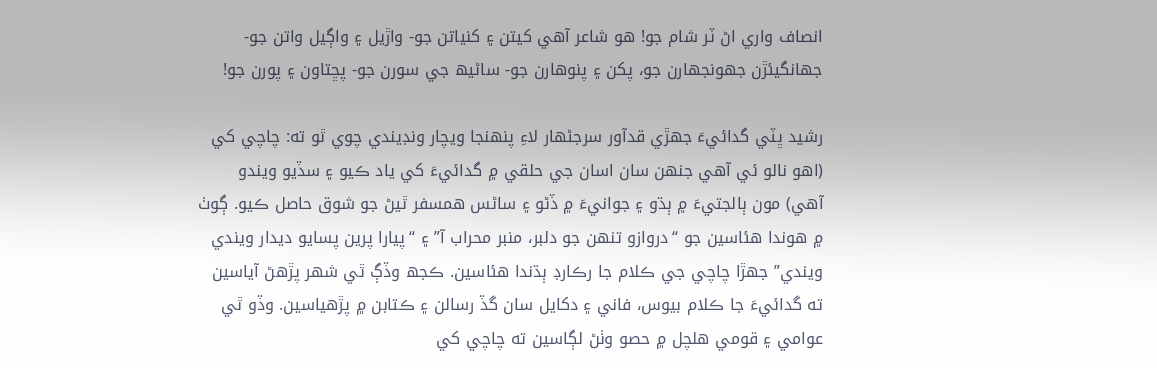انصاف واري اڻ ٽر شام جو! ھو شاعر آهي کيتن ۽ کنياتن جو- واڙيل ۽ واڳيل واتن جو- جهانگيئڙن جهونجهارن جو، پکن ۽ پنوھارن جو- ساڻيھ جي سورن جو- پڇتاون ۽ پورن جو!

رشيد ڀٽي گدائيءَ جھڙي قدآور سرجڻھار لاءِ پنھنجا ويچار ونڊيندي چوي ٿو ته: چاچي کي (اھو نالو ئي آهي جنهن سان اسان جي حلقي ۾ گدائيءَ کي ياد ڪيو ۽ سڏيو ويندو آهي) مون ٻالجتيءَ ۾ ٻڌو ۽ جوانيءَ ۾ ڏڻو ۽ ساڻس ھمسفر ٿيڻ جو شوق حاصل ڪيو. ڳوٺ ۾ ھوندا ھئاسين جو “دروازو تنهن جو دلبر، منبر محراب آ” ۽ “پيارا پرين پسايو ديدار ويندي ويندي” جھڙا چاچي جي ڪلام جا رڪارڊ ٻڌندا ھئاسين. ڪجھ وڏڳ ٿي شھر پڙهڻ آياسين ته گدائيءَ جا ڪلام بيوس، فاني ۽ دکايل سان گڏ رسالن ۽ ڪتابن ۾ پڙھياسين. وڏو ٿي عوامي ۽ قومي ھلچل ۾ حصو وٺڻ لڳاسين ته چاچي کي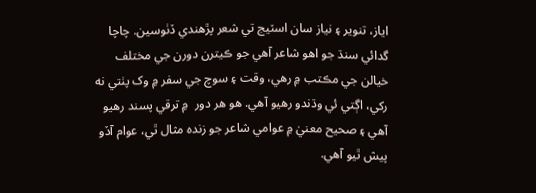اياز، تنوير ۽ نياز سان اسٽيج تي شعر پڙھندي ڏٺوسين. چاچا گدائي سنڌ جو اھو شاعر آهي جو ڪيترن دورن جي مختلف خيالن جي مڪتب ۾ رهي، وقت ۽ سوچ جي سفر ۾ وک پٺتي نه رکي، اڳتي ئي وڌندو رهيو آهي. ھو ھر دور  ۾ ترقي پسند رهيو آهي ۽ صحيح معنيٰ ۾ عوامي شاعر جو زنده مثال ٿي، عوام آڏو پيش ٿيو آهي.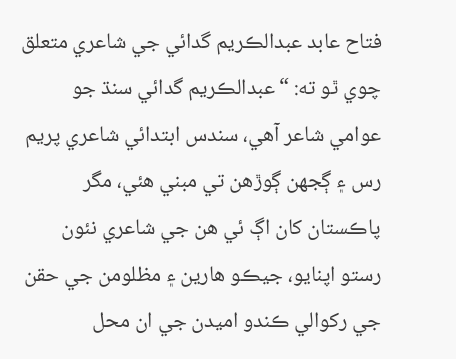فتاح عابد عبدالڪريم گدائي جي شاعري متعلق چوي ٿو ته: “عبدالڪريم گدائي سنڌ جو عوامي شاعر آهي، سندس ابتدائي شاعري پريم رس ۽ ڳجهن ڳوڙھن تي مبني ھئي، مگر پاڪستان کان اڳ ئي ھن جي شاعري نئون رستو اپنايو، جيڪو ھارين ۽ مظلومن جي حقن جي رکوالي ڪندو اميدن جي ان محل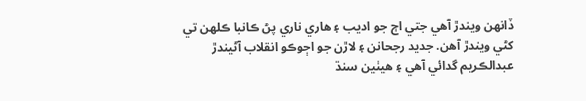ڏانهن ويندڙ آهي جتي اڄ جو اديب ۽ ھاري ناري پڻ ڪانبا ڪلھن تي کڻي ويندڙ آهن. جديد رجحانن ۽ لاڙن جو اڄوڪو انقلاب آڻيندڙ عبدالڪريم گدائي آهي ۽ ھيٺين سنڌ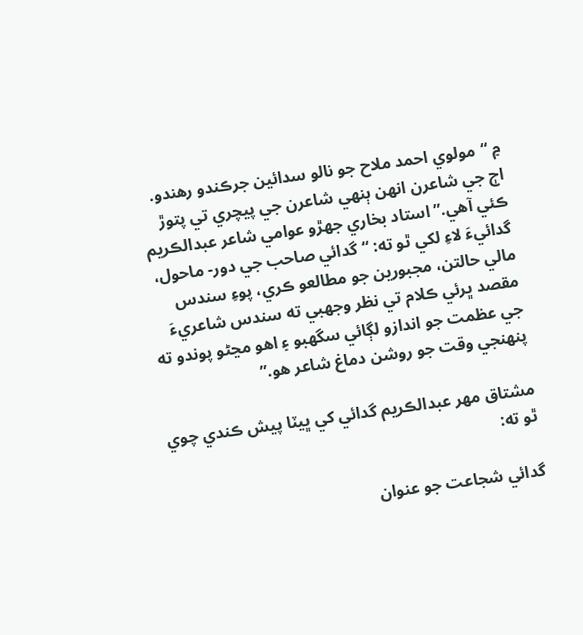۾ “مولوي احمد ملاح جو نالو سدائين جرڪندو رھندو. اڄ جي شاعرن انهن ٻنھي شاعرن جي پيچري تي پتوڙ ڪئي آهي.” استاد بخاري جھڙو عوامي شاعر عبدالڪريم گدائيءَ لاءِ لکي ٿو ته: “گدائي صاحب جي دور- ماحول، مالي حالتن، مجبورين جو مطالعو ڪري، پوءِ سندس مقصد ڀرئي ڪلام تي نظر وجهبي ته سندس شاعريءَ جي عظمت جو اندازو لڳائي سگهبو ۽ اھو مڃڻو پوندو ته پنهنجي وقت جو روشن دماغ شاعر ھو.”

مشتاق مهر عبدالڪريم گدائي کي ڀيٽا پيش ڪندي چوي ٿو ته:

گدائي شجاعت جو عنوان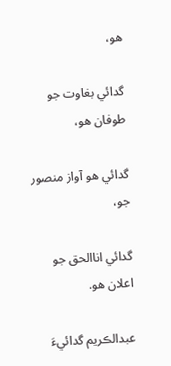هو،

گدائي بغاوت جو طوفان ھو،

گدائي ھو آواز منصور جو،

گدائي اناالحق جو اعلان ھو.

عبدالڪريم گدائيءَ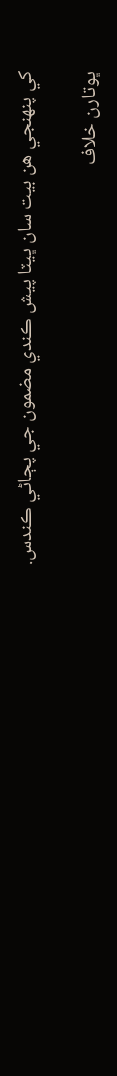کي پنهنجي ھن بيت سان ڀيٽا پيش ڪندي مضمون جي پڄاڻي ڪندس.

ڀوتارن خلاف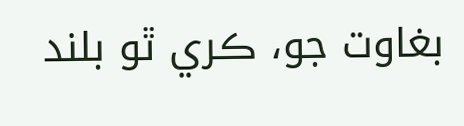بغاوت جو، ڪري ٿو بلند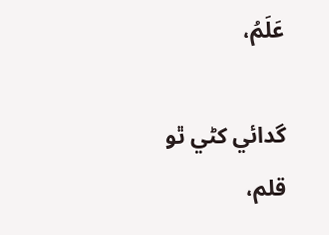عَلَمُ،

گدائي کڻي ٿو قلم،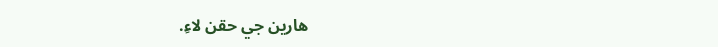ھارين جي حقن لاءِ.